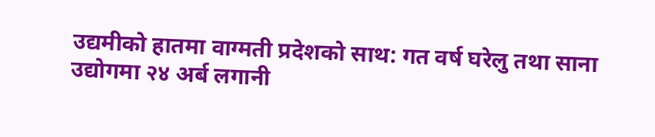उद्यमीको हातमा वाग्मती प्रदेशको साथ: गत वर्ष घरेलु तथा साना उद्योगमा २४ अर्ब लगानी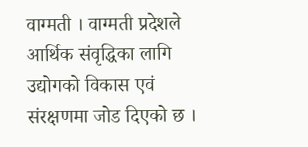वाग्मती । वाग्मती प्रदेशले आर्थिक संवृद्धिका लागि उद्योगको विकास एवं संरक्षणमा जोड दिएको छ ।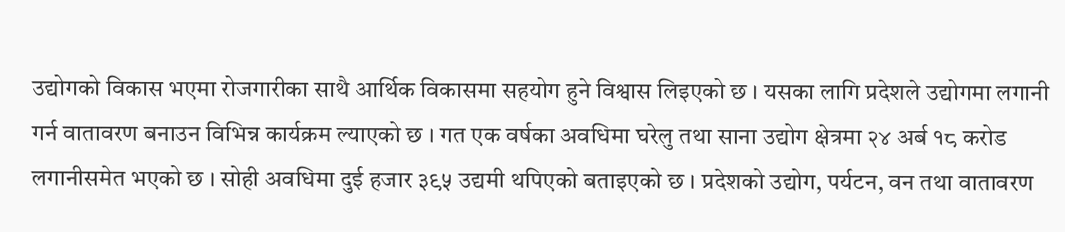उद्योगको विकास भएमा रोजगारीका साथै आर्थिक विकासमा सहयोग हुने विश्वास लिइएको छ । यसका लागि प्रदेशले उद्योगमा लगानी गर्न वातावरण बनाउन विभिन्न कार्यक्रम ल्याएको छ । गत एक वर्षका अवधिमा घरेलु तथा साना उद्योग क्षेत्रमा २४ अर्ब १८ करोड लगानीसमेत भएको छ । सोही अवधिमा दुई हजार ३९५ उद्यमी थपिएको बताइएको छ । प्रदेशको उद्योग, पर्यटन, वन तथा वातावरण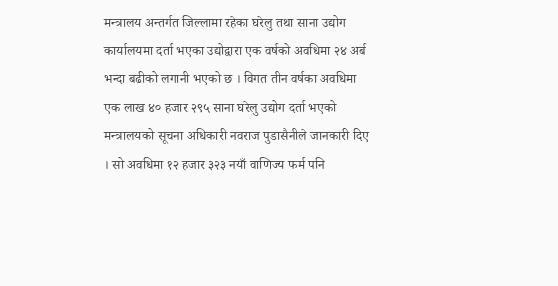मन्त्रालय अन्तर्गत जिल्लामा रहेका घरेलु तथा साना उद्योग कार्यालयमा दर्ता भएका उद्योद्वारा एक वर्षको अवधिमा २४ अर्ब भन्दा बढीको लगानी भएको छ । विगत तीन वर्षका अवधिमा एक लाख ४० हजार २९५ साना घरेलु उद्योग दर्ता भएको मन्त्रालयको सूचना अधिकारी नवराज पुडासैनीले जानकारी दिए । सो अवधिमा १२ हजार ३२३ नयाँ वाणिज्य फर्म पनि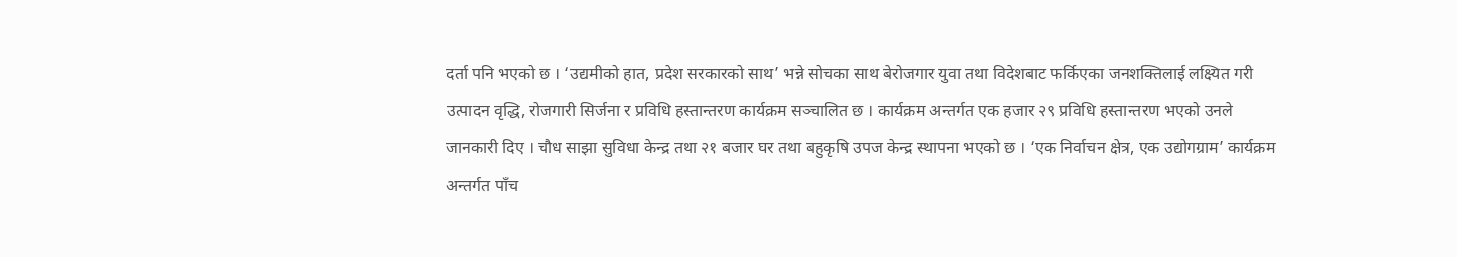दर्ता पनि भएको छ । ‘उद्यमीको हात, प्रदेश सरकारको साथ’ भन्ने सोचका साथ बेरोजगार युवा तथा विदेशबाट फर्किएका जनशक्तिलाई लक्ष्यित गरी उत्पादन वृद्धि, रोजगारी सिर्जना र प्रविधि हस्तान्तरण कार्यक्रम सञ्चालित छ । कार्यक्रम अन्तर्गत एक हजार २९ प्रविधि हस्तान्तरण भएको उनले जानकारी दिए । चौध साझा सुविधा केन्द्र तथा २१ बजार घर तथा बहुकृषि उपज केन्द्र स्थापना भएको छ । ‘एक निर्वाचन क्षेत्र, एक उद्योगग्राम’ कार्यक्रम अन्तर्गत पाँच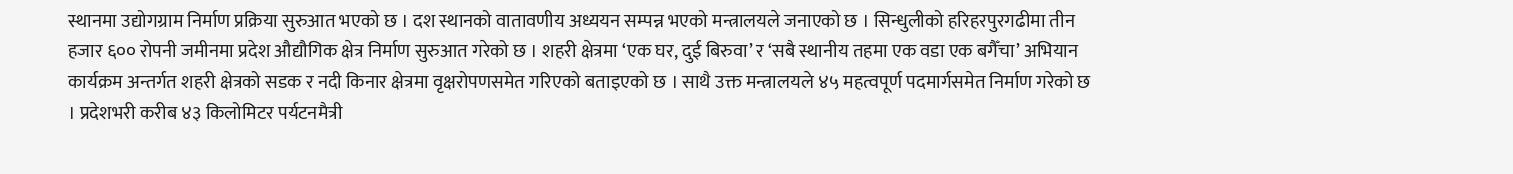स्थानमा उद्योगग्राम निर्माण प्रक्रिया सुरुआत भएको छ । दश स्थानको वातावणीय अध्ययन सम्पन्न भएको मन्त्रालयले जनाएको छ । सिन्धुलीको हरिहरपुरगढीमा तीन हजार ६०० रोपनी जमीनमा प्रदेश औद्यौगिक क्षेत्र निर्माण सुरुआत गरेको छ । शहरी क्षेत्रमा ‘एक घर, दुई बिरुवा’ र ‘सबै स्थानीय तहमा एक वडा एक बगैँचा’ अभियान कार्यक्रम अन्तर्गत शहरी क्षेत्रको सडक र नदी किनार क्षेत्रमा वृक्षरोपणसमेत गरिएको बताइएको छ । साथै उक्त मन्त्रालयले ४५ महत्वपूर्ण पदमार्गसमेत निर्माण गरेको छ । प्रदेशभरी करीब ४३ किलोमिटर पर्यटनमैत्री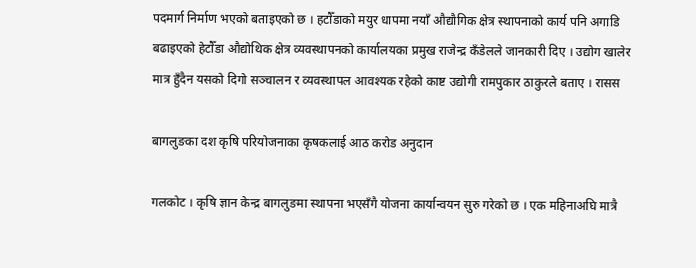पदमार्ग निर्माण भएको बताइएको छ । हटौँडाको मयुर धापमा नयाँ औद्यौगिक क्षेत्र स्थापनाको कार्य पनि अगाडि बढाइएको हेटौँडा औद्योथिक क्षेत्र व्यवस्थापनको कार्यालयका प्रमुख राजेन्द्र कँडेलले जानकारी दिए । उद्योग खालेर मात्र हुँदैन यसको दिगो सञ्चालन र व्यवस्थापल आवश्यक रहेको काष्ट उद्योगी रामपुकार ठाकुरले बताए । रासस

बागलुङका दश कृषि परियोजनाका कृषकलाई आठ करोड अनुदान

गलकोट । कृषि ज्ञान केन्द्र बागलुङमा स्थापना भएसँगै योजना कार्यान्वयन सुरु गरेको छ । एक महिनाअघि मात्रै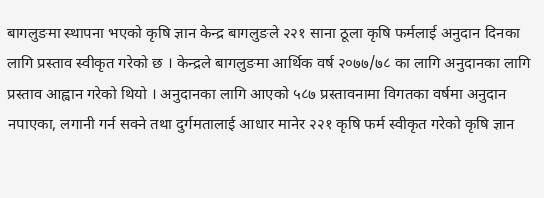बागलुङमा स्थापना भएको कृषि ज्ञान केन्द्र बागलुङले २२१ साना ठूला कृषि फर्मलाई अनुदान दिनका लागि प्रस्ताव स्वीकृत गरेको छ । केन्द्रले बागलुङमा आर्थिक वर्ष २०७७/७८ का लागि अनुदानका लागि प्रस्ताव आह्वान गरेको थियो । अनुदानका लागि आएको ५८७ प्रस्तावनामा विगतका वर्षमा अनुदान नपाएका, लगानी गर्न सक्ने तथा दुर्गमतालाई आधार मानेर २२१ कृषि फर्म स्वीकृत गरेको कृषि ज्ञान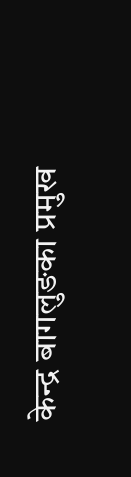केन्द्र बागलुङका प्रमुख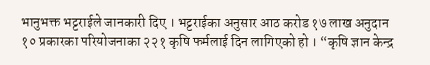भानुभक्त भट्टराईले जानकारी दिए । भट्टराईका अनुसार आठ करोड १७ लाख अनुदान १० प्रकारका परियोजनाका २२१ कृषि फर्मलाई दिन लागिएको हो । “कृषि ज्ञान केन्द्र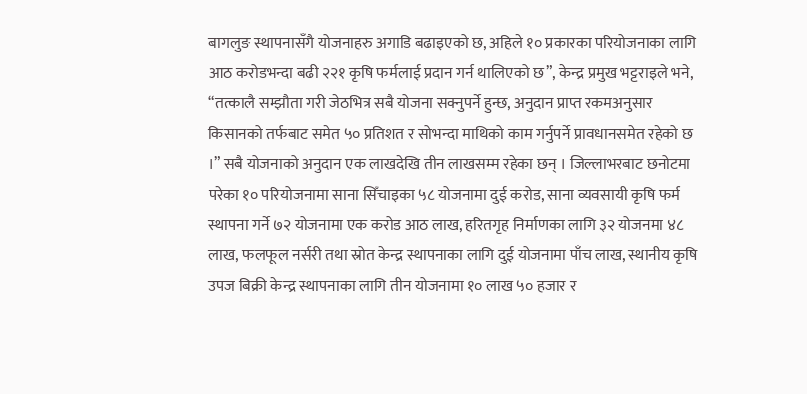बागलुङ स्थापनासँगै योजनाहरु अगाडि बढाइएको छ, अहिले १० प्रकारका परियोजनाका लागि आठ करोडभन्दा बढी २२१ कृषि फर्मलाई प्रदान गर्न थालिएको छ”, केन्द्र प्रमुख भट्टराइले भने, “तत्कालै सम्झौता गरी जेठभित्र सबै योजना सक्नुपर्ने हुन्छ, अनुदान प्राप्त रकमअनुसार किसानको तर्फबाट समेत ५० प्रतिशत र सोभन्दा माथिको काम गर्नुपर्ने प्रावधानसमेत रहेको छ ।” सबै योजनाको अनुदान एक लाखदेखि तीन लाखसम्म रहेका छन् । जिल्लाभरबाट छनोटमा परेका १० परियोजनामा साना सिँचाइका ५८ योजनामा दुई करोड, साना व्यवसायी कृषि फर्म स्थापना गर्ने ७२ योजनामा एक करोड आठ लाख, हरितगृह निर्माणका लागि ३२ योजनमा ४८ लाख, फलफूल नर्सरी तथा स्रोत केन्द्र स्थापनाका लागि दुई योजनामा पाँच लाख, स्थानीय कृषि उपज बिक्री केन्द्र स्थापनाका लागि तीन योजनामा १० लाख ५० हजार र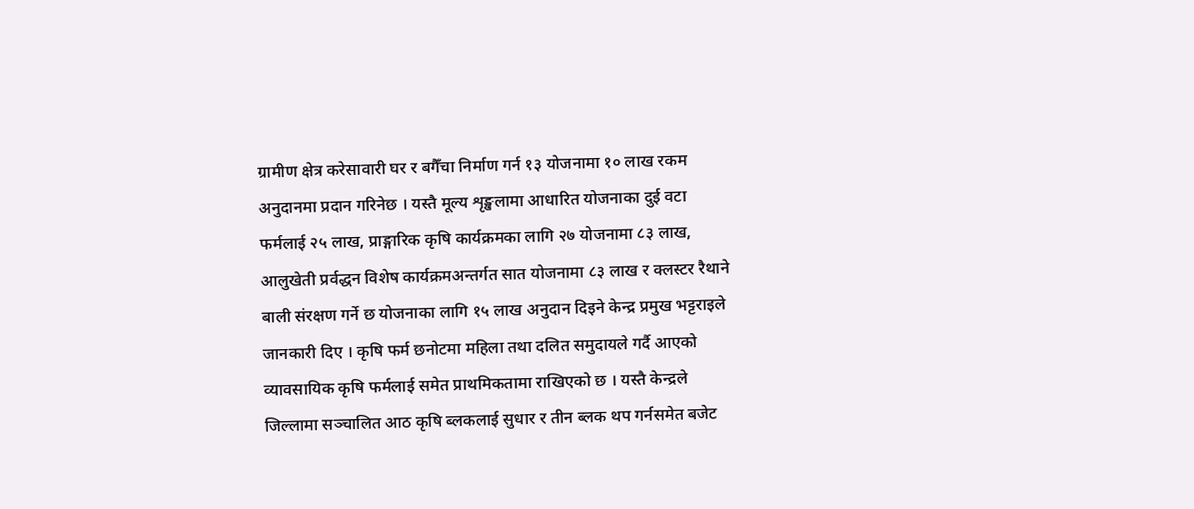ग्रामीण क्षेत्र करेसावारी घर र बगैँचा निर्माण गर्न १३ योजनामा १० लाख रकम अनुदानमा प्रदान गरिनेछ । यस्तै मूल्य शृङ्खलामा आधारित योजनाका दुई वटा फर्मलाई २५ लाख, प्राङ्गारिक कृषि कार्यक्रमका लागि २७ योजनामा ८३ लाख, आलुखेती प्रर्वद्धन विशेष कार्यक्रमअन्तर्गत सात योजनामा ८३ लाख र क्लस्टर रैथाने बाली संरक्षण गर्ने छ योजनाका लागि १५ लाख अनुदान दिइने केन्द्र प्रमुख भट्टराइले जानकारी दिए । कृषि फर्म छनोटमा महिला तथा दलित समुदायले गर्दै आएको व्यावसायिक कृषि फर्मलाई समेत प्राथमिकतामा राखिएको छ । यस्तै केन्द्रले जिल्लामा सञ्चालित आठ कृषि ब्लकलाई सुधार र तीन ब्लक थप गर्नसमेत बजेट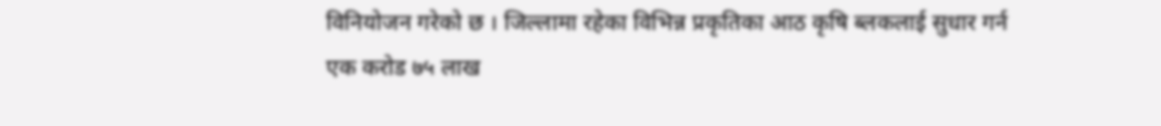विनियोजन गरेको छ । जिल्लामा रहेका विभिन्न प्रकृतिका आठ कृषि ब्लकलाई सुधार गर्न एक करोड ७५ लाख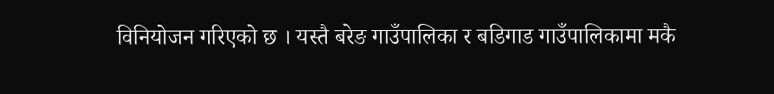विनियोजन गरिएको छ । यस्तै बरेङ गाउँपालिका र बडिगाड गाउँपालिकामा मकै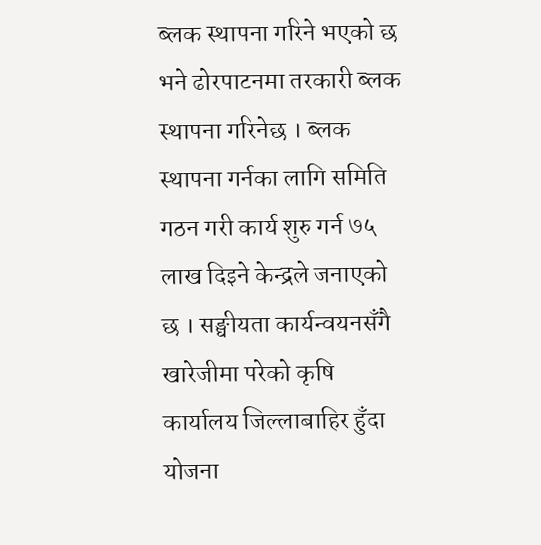ब्लक स्थापना गरिने भएको छ भने ढोरपाटनमा तरकारी ब्लक स्थापना गरिनेछ । ब्लक स्थापना गर्नका लागि समिति गठन गरी कार्य शुरु गर्न ७५ लाख दिइने केन्द्रले जनाएको छ । सङ्घीयता कार्यन्वयनसँगै खारेजीमा परेको कृषि कार्यालय जिल्लाबाहिर हुँदा योजना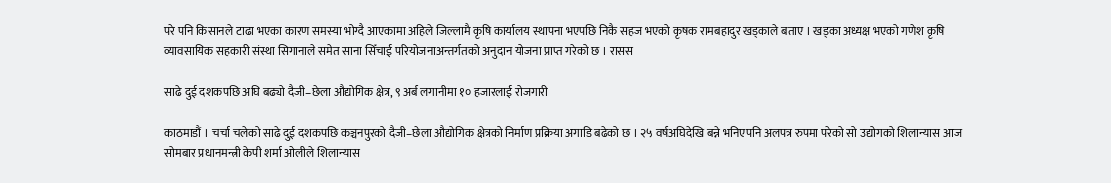परे पनि किसानले टाढा भएका कारण समस्या भोग्दै आएकामा अहिले जिल्लामै कृषि कार्यालय स्थापना भएपछि निकै सहज भएको कृषक रामबहादुर खड्काले बताए । खड्का अध्यक्ष भएको गणेश कृषि व्यावसायिक सहकारी संस्था सिगानाले समेत साना सिँचाई परियोजनाअन्तर्गतको अनुदान योजना प्राप्त गरेको छ । रासस

साढे दुई दशकपछि अघि बढ्यो दैजी–छेला औद्योगिक क्षेत्र, ९ अर्ब लगानीमा १० हजारलाई रोजगारी

काठमाडौं । चर्चा चलेको साढे दुई दशकपछि कञ्चनपुरको दैजी–छेला औद्योगिक क्षेत्रको निर्माण प्रक्रिया अगाडि बढेको छ । २५ वर्षअघिदेखि बन्ने भनिएपनि अलपत्र रुपमा परेको सो उद्योगको शिलान्यास आज सोमबार प्रधानमन्त्री केपी शर्मा ओलीले शिलान्यास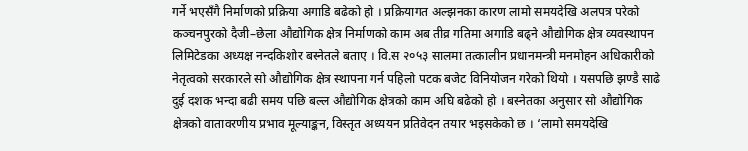गर्ने भएसँगै निर्माणको प्रक्रिया अगाडि बढेको हो । प्रक्रियागत अल्झनका कारण लामो समयदेखि अलपत्र परेको कञ्चनपुरको दैजी–छेला औद्योगिक क्षेत्र निर्माणको काम अब तीव्र गतिमा अगाडि बढ्ने औद्योगिक क्षेत्र व्यवस्थापन लिमिटेडका अध्यक्ष नन्दकिशोर बस्नेतले बताए । वि.स २०५३ सालमा तत्कालीन प्रधानमन्त्री मनमोहन अधिकारीको नेतृत्वको सरकारले सो औद्योगिक क्षेत्र स्थापना गर्न पहिलो पटक बजेट विनियोजन गरेको थियो । यसपछि झण्डै साढे दुई दशक भन्दा बढी समय पछि बल्ल औद्योगिक क्षेत्रको काम अघि बढेको हो । बस्नेतका अनुसार सो औद्योगिक क्षेत्रको वातावरणीय प्रभाव मूल्याङ्कन, विस्तृत अध्ययन प्रतिवेदन तयार भइसकेको छ । ‘लामो समयदेखि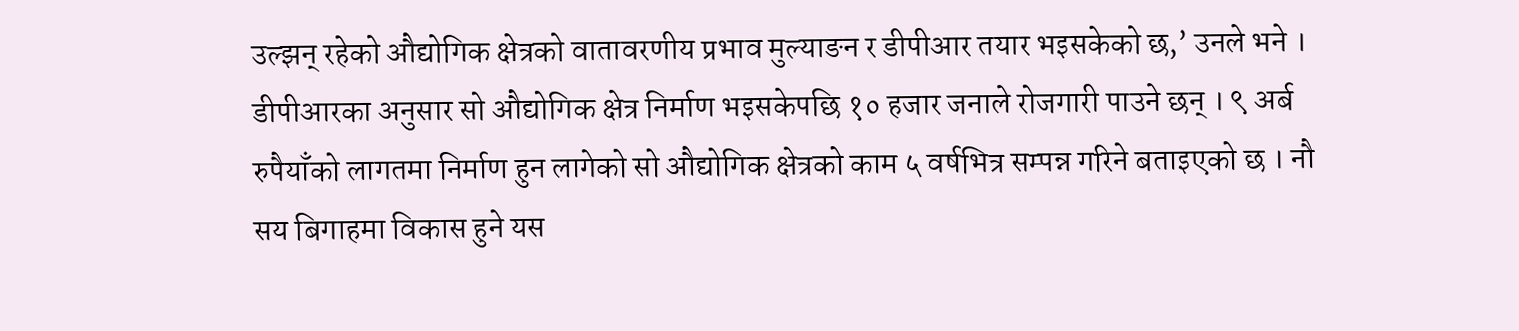उल्झन् रहेको औद्योगिक क्षेत्रको वातावरणीय प्रभाव मुल्याङन र डीपीआर तयार भइसकेको छ,’ उनले भने । डीपीआरका अनुसार सो औद्योगिक क्षेत्र निर्माण भइसकेपछि १० हजार जनाले रोजगारी पाउने छन् । ९ अर्ब रुपैयाँको लागतमा निर्माण हुन लागेको सो औद्योगिक क्षेत्रको काम ५ वर्षभित्र सम्पन्न गरिने बताइएको छ । नौ सय बिगाहमा विकास हुने यस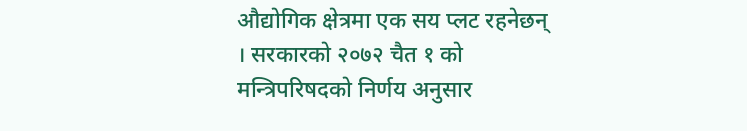औद्योगिक क्षेत्रमा एक सय प्लट रहनेछन् । सरकारको २०७२ चैत १ को मन्त्रिपरिषदको निर्णय अनुसार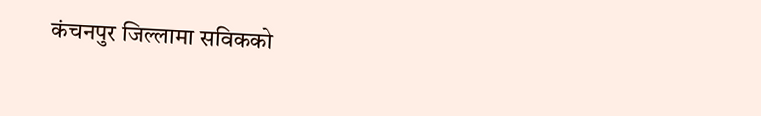कंचनपुर जिल्लामा सविकको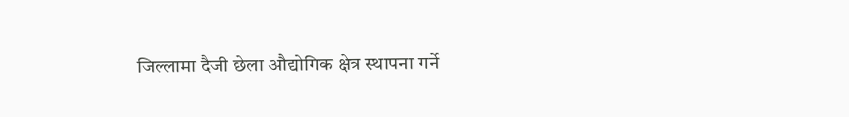जिल्लामा दैजी छेला औद्योगिक क्षेत्र स्थापना गर्ने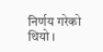निर्णय गरेको थियो ।